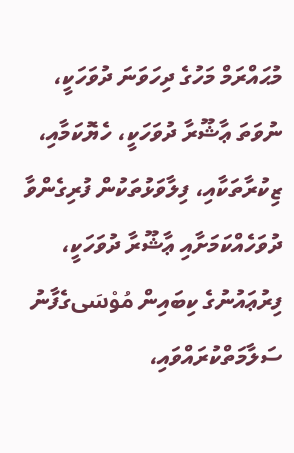މުޙައްރަމް މަހުގެ ދިހަވަނަ ދުވަހަކީ، ނުވަތަ ޢާޝޫރާ ދުވަހަކީ، ހެޔޮކަމާއި، ޒިކުރާތަކާއި، ފިލާވަޅުތަކުން ފުރިގެންވާ ދުވަހެއްކަމަށާއި ޢާޝޫރާ ދުވަހަކީ، ފިރުޢައުނުގެ ކިބައިން مُوْسَىގެފާނު ސަލާމަތްކުރައްވައި،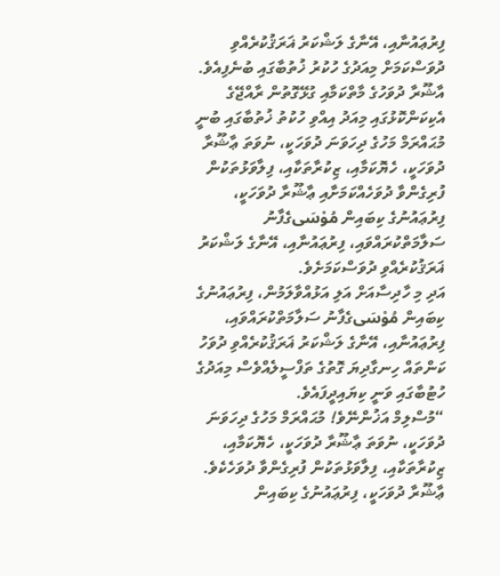ފިރުޢައުނާއި، އޭނާގެ ލަޝްކަރު ޣަރަޤުކުރެއްވި ދުވަސްކަމަށް މިއަދުގެ ހުކުރު ޚުތުބާގައި ބުނެފިއެވެ.
އާޝޫރާ ދުވަހުގެ މާތްކަމާއި ގުޅޭގޮތުން ރާއްޖޭގެ އެކިކަންކޮޅުގައި މިއަދު އިއްވި ހުކުތު ޚުތުބާގައި ބުނީ މުޙައްރަމް މަހުގެ ދިހަވަނަ ދުވަހަކީ، ނުވަތަ ޢާޝޫރާ ދުވަހަކީ، ހެޔޮކަމާއި، ޒިކުރާތަކާއި، ފިލާވަޅުތަކުން ފުރިގެންވާ ދުވަހެއްކަމަށާއި ޢާޝޫރާ ދުވަހަކީ، ފިރުޢައުނުގެ ކިބައިން مُوْسَىގެފާނު ސަލާމަތްކުރައްވައި، ފިރުޢައުނާއި، އޭނާގެ ލަޝްކަރު ޣަރަޤުކުރެއްވި ދުވަސްކަމަށެވެ.
އަދި މި ހާދިސާއަށް އަލި އަޅުއްވާލަމުން، ފިރުޢައުނުގެ ކިބައިން مُوْسَىގެފާނު ސަލާމަތްކުރައްވައި، ފިރުޢައުނާއި، އޭނާގެ ލަޝްކަރު ޣަރަޤުކުރެއްވި ދުވަހު ކަންތައް ހިނގާދިޔަ ގޮތުގެ ތަފްސީލެއްވެސް މިއަދުގެ ހުޓުބާގައި ވަނީ ކިޔައިދީފައެވެ.
“މުސްލިމް އަޚުންނޭވެ! މުޙައްރަމް މަހުގެ ދިހަވަނަ ދުވަހަކީ، ނުވަތަ ޢާޝޫރާ ދުވަހަކީ، ހެޔޮކަމާއި، ޒިކުރާތަކާއި، ފިލާވަޅުތަކުން ފުރިގެންވާ ދުވަހެކެވެ. ޢާޝޫރާ ދުވަހަކީ، ފިރުޢައުނުގެ ކިބައިން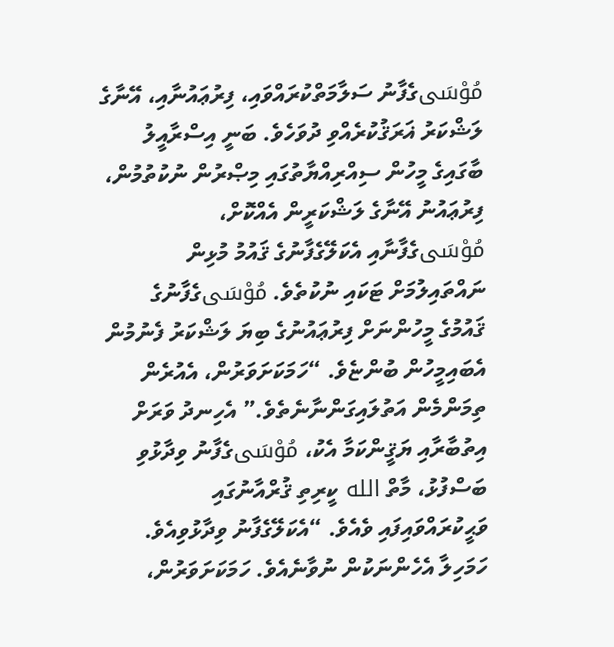مُوْسَىގެފާނު ސަލާމަތްކުރައްވައި، ފިރުޢައުނާއި، އޭނާގެ ލަޝްކަރު ޣަރަޤުކުރެއްވި ދުވަހެވެ. ބަނީ އިސްރާއީލު ބާގައިގެ މީހުން ސިއްރިއްޔާތުގައި މިޞްރުން ނުކުތުމުން، ފިރުޢައުނު އޭނާގެ ލަޝްކަރީން އެއްކޮށް، مُوْسَىގެފާނާއި އެކަލޭގެފާނުގެ ޤައުމު މުޅިން ނައްތައިލުމަށް ޓަކައި ނުކުތެވެ. مُوْسَىގެފާނުގެ ޤައުމުގެ މީހުންނަށް ފިރުޢައުނުގެ ބިޔަ ލަޝްކަރު ފެނުމުން އެބައިމީހުން ބުންޏެވެ. “ހަމަކަށަވަރުން، އެއުރެން ތިމަންމެން އަތުލައިގަންނާނެތެވެ.” އެހިނދު ވަރަށް އިތުބާރާއި ޔަޤީންކަމާ އެކު، مُوْسَىގެފާނު ވިދާޅުވި ބަސްފުޅު، މާތް الله ކީރިތި ޤުރްއާނުގައި ވަޙީކުރައްވައިފައި ވެއެވެ. “އެކަލޭގެފާނު ވިދާޅުވިއެވެ. ހަމަހިލާ އެހެންނަކުން ނުވާނެއެވެ. ހަމަކަށަވަރުން،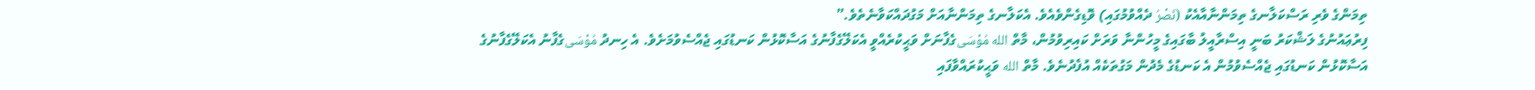ތިމަންގެ ވެރި ރަސްކަލާނގެ ތިމަންނާއާއެކު (نَصْرُ ދެއްވުމުގައި) ވޮޑިގެންވެއެވެ. އެކަލާނގެ ތިމަންނާއަށް މަގުދައްކަވާނެތެވެ.”
ފިރުޢައުނުގެ ލަޝްކަރު ބަނީ އިސްރާއީލު ބާގައިގެ މީހުންނާ ވަރަށް ކައިރިވުމުން، މާތް الله مُوْسَىގެފާނަށް ވަޙީކުރެއްވީ އެކަލޭގެފާނުގެ އަސާކޮޅުން ކަނޑުގައި ޖެއްސެވުމަށެވެ. އެ ހިނދު مُوْسَىގެފާނު އެކަލޭގެފާނުގެ އަސާކޮޅުން ކަނޑުގައި ޖެއްސެވުމުން އެ ކަނޑުގެ މެދުން މަގުތަކެއް އުފެދުނެވެ. މާތް الله ވަޙީކުރައްވާފައި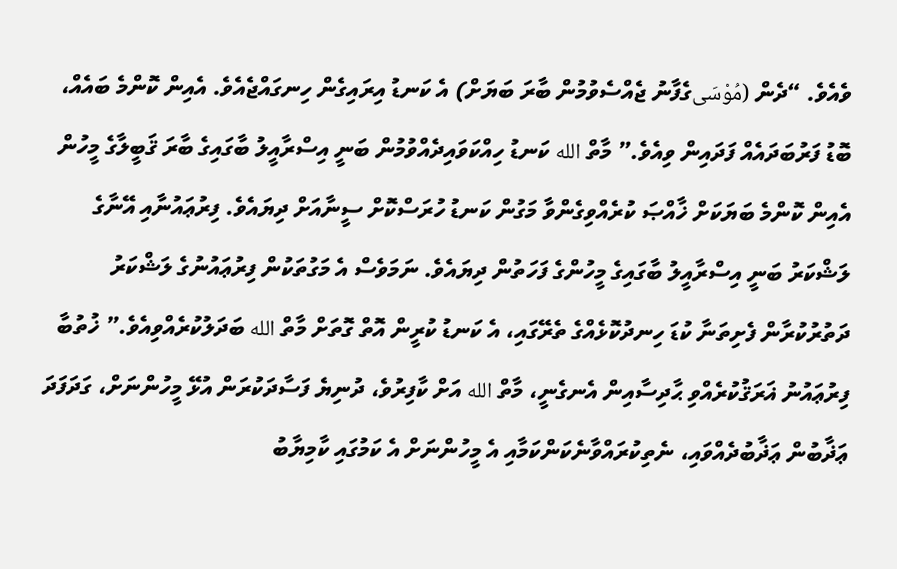ވެއެވެ. “ދެން (مُوْسَىގެފާނު ޖެއްސެވުމުން ބާރަ ބަޔަށް) އެ ކަނޑު އިރައިގެން ހިނގައްޖެއެވެ. އެއިން ކޮންމެ ބައެއް، ބޮޑު ފަރުބަދައެއް ފަދައިން ވިއެވެ.” މާތް الله ކަނޑު ހިއްކަވައިދެއްވުމުން ބަނީ އިސްރާއީލު ބާގައިގެ ބާރަ ޤަބީލާގެ މީހުން އެއިން ކޮންމެ ބަޔަކަށް ޚާއްޞަ ކުރެއްވިގެންވާ މަގުން ކަނޑު ހުރަސްކޮށް ސީނާއަށް ދިޔައެވެ. ފިރުޢައުނާއި އޭނާގެ ލަޝްކަރު ބަނީ އިސްރާއީލު ބާގައިގެ މީހުންގެ ފަހަތުން ދިޔައެވެ. ނަމަވެސް އެ މަގުތަކުން ފިރުޢައުނުގެ ލަޝްކަރު ދަތުރުކުރާން ފެށިތަނާ ކުޑަ ހިނދުކޮޅެއްގެ ތެރޭގައި، އެ ކަނޑު ކުރީން އޮތް ގޮތަށް މާތް الله ބަދަލުކުރެއްވިއެވެ.” ޚުތުބާ
ފިރުޢައުނު ޣަރަޤުކުރެއްވި ޙާދިސާއިން އެނގެނީ، މާތް الله އަށް ކާފިރުވެ، ދުނިޔެ ފަސާދަކުރަން އުޅޭ މީހުންނަށް، ގަދަފަދަ ޢަޛާބުން ޢަޛާބުދެއްވައި، ނެތިކުރައްވާނެކަންކަމާއި އެ މީހުންނަށް އެ ކަމުގައި ކާމިޔާބު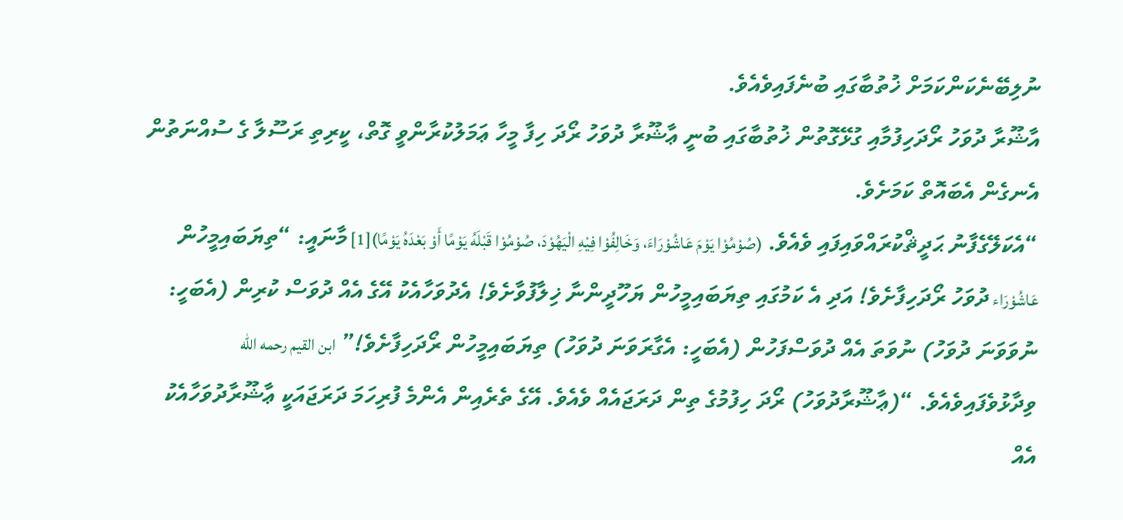ނުލިބޭނެކަންކަމަށް ޚުތުބާގައި ބުނެފައިވެއެވެ.
އާޝޫރާ ދުވަހު ރޯދަހިފުމާއި ގުޅޭގޮތުން ޚުތުބާގައި ބުނީ ޢާޝޫރާ ދުވަހު ރޯދަ ހިފާ މީހާ ޢަމަލުކުރާންވީ ގޮތް، ކީރިތި ރަސޫލާ ގެ ސުއްނަތުން އެނގެން އެބައޮތް ކަމަށެވެ.
“އެކަލޭގެފާނު ޙަދީޘްކުރައްވައިފައި ވެއެވެ. (صُوْمُوْا يَوْمَ عَاشُوْرَاءَ، وَخَالِفُوْا فِيْهِ الْيَهُوْدَ، صُوْمُوْا قَبْلَهُ يَوْمًا أَوْ بَعْدَهُ يَوْمًا)[1] މާނައީ: “ތިޔަބައިމީހުން عَاشُوْرَاء ދުވަހު ރޯދަހިފާށެވެ! އަދި އެ ކަމުގައި ތިޔަބައިމީހުން ޔަހޫދީންނާ ޚިލާފުވާށެވެ! އެދުވަހާއެކު އޭގެ އެއް ދުވަސް ކުރިން (އެބަހީ: ނުވަވަނަ ދުވަހު) ނުވަތަ އެއް ދުވަސްފަހުން (އެބަހީ: އެގާރަވަނަ ދުވަހު) ތިޔަބައިމީހުން ރޯދަހިފާށެވެ!” ابن القيم رحمه الله ވިދާޅުވެފައިވެއެވެ. “(ޢާޝޫރާދުވަހު) ރޯދަ ހިފުމުގެ ތިން ދަރަޖައެއް ވެއެވެ. އޭގެ ތެރެއިން އެންމެ ފުރިހަމަ ދަރަޖައަކީ ޢާޝޫރާދުވަހާއެކު އެއް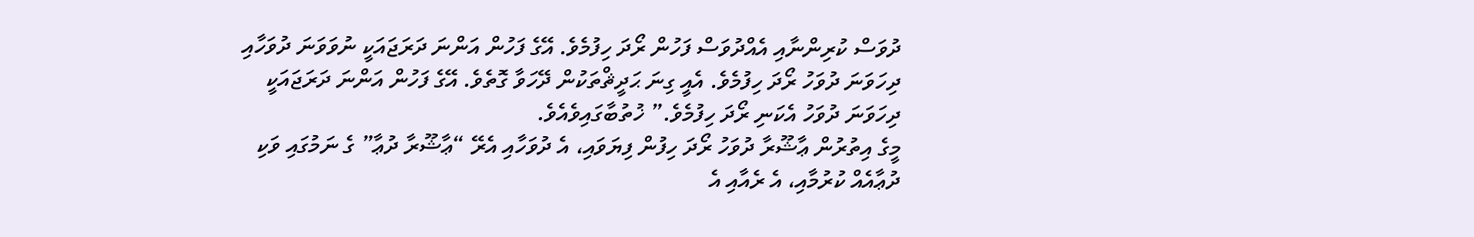ދުވަސް ކުރިންނާއި އެއްދުވަސް ފަހުން ރޯދަ ހިފުމެވެ. އޭގެ ފަހުން އަންނަ ދަރަޖައަކީ ނުވަވަނަ ދުވަހާއި ދިހަވަނަ ދުވަހު ރޯދަ ހިފުމެވެ. އެއީ ގިނަ ޙަދީޘްތަކުން ދޭހަވާ ގޮތެވެ. އޭގެ ފަހުން އަންނަ ދަރަޖައަކީ ދިހަވަނަ ދުވަހު އެކަނި ރޯދަ ހިފުމެވެ.” ޚުތުބާގައިވެއެވެ.
މީގެ އިތުރުން ޢާޝޫރާ ދުވަހު ރޯދަ ހިފުން ފިޔަވައި، އެ ދުވަހާއި އެރޭ “ޢާޝޫރާ ދުޢާ” ގެ ނަމުގައި ވަކި ދުޢާއެއް ކުރުމާއި، އެ ރެއާއި އެ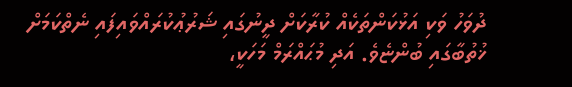ދުވަހު ވަކި އަޅުކަންތަކެއް ކުރާކަށް ދީނުގައި ޝަރުޢުކުރައްވައިފައި ނެތްކަމަށް ޚުތުބާގައި ބުންޏެވެ. އަދި މުޙައްރަމް މަހަކީ،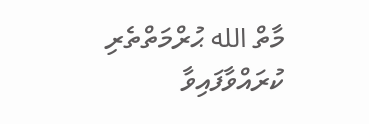މާތް الله ޙުރްމަތްތެރި ކުރައްވާފައިވާ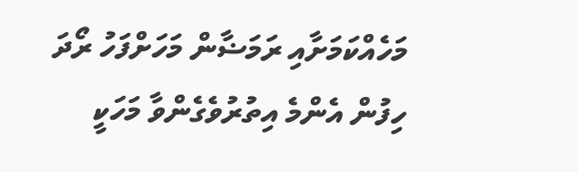މަހެއްކަމަށާއި ރަމަޟާން މަހަށްފަހު ރޯދަ ހިފުން އެންމެ އިތުރުވެގެންވާ މަހަކީ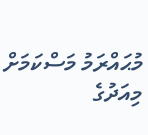މުޙައްރަމު މަސްކަމަށް މިއަދުގެ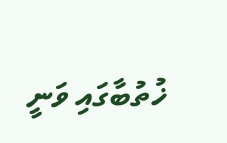ޚުތުބާގައި ވަނީ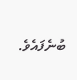ބުނެފައެވެ.